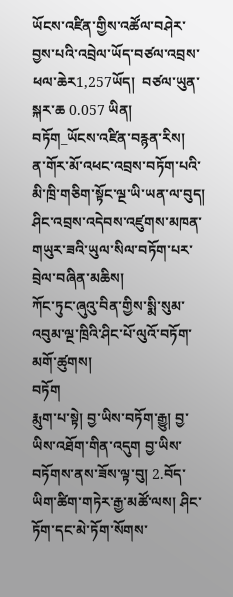ཡོངས་འཛིན་གྱིས་འཚོལ་བཤེར་བྱས་པའི་འབྲེལ་ཡོད་བཙལ་འབྲས་ཕལ་ཆེར1,257ཡོད།  བཙལ་ཡུན་སྐར་ཆ 0.057 ཡིན།
བཏོག_ཡོངས་འཛིན་བརྙན་རིས།
ན་གོར་མོ་འཕང་འབྲས་བཏོག་པའི་མི་ཁྲི་གཅིག་སྟོང་ལྔ་ཡི་ཡན་ལ་བུད།
ཤིང་འབྲས་འདེབས་འཛུགས་མཁན་གཡུར་ཟའི་ཡུལ་སིལ་བཏོག་པར་བྲེལ་བཞིན་མཆིས།
ཀོང་ཏུང་ཞུའུ་བིན་གྱིས་སྨི་སུམ་འབུམ་ལྔ་ཁྲིའི་ཤིང་པོ་ལུའོ་བཏོག་མགོ་ཚུགས།
བཏོག
རྨུག་པ་སྟེ། བྱ་ཡིས་བཏོག་རྒྱུ། བྱ་ཡིས་འཐོག་གིན་འདུག བྱ་ཡིས་བཏོགས་ནས་ཟོས་ལྟ་བུ། 2.བོད་ཡིག་ཚིག་གཏེར་རྒྱ་མཚོ་ལས། ཤིང་ཏོག་དང་མེ་ཏོག་སོགས་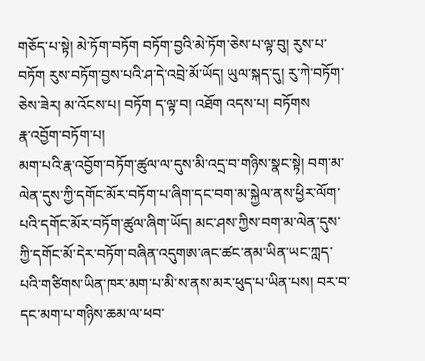གཅོད་པ་སྟེ། མེ་ཏོག་བཏོག བཏོག་བྱའི་མེ་ཏོག་ཅེས་པ་ལྟ་བུ། རུས་པ་བཏོག རུས་བཏོག་བྱས་པའི་ཤ་དེ་འབྲེ་མོ་ཡོད། ཡུལ་སྐད་དུ། རུ་ཀེ་བཏོག་ཅེས་ཟེར། མ་འོངས་པ། བཏོག ད་ལྟ་བ། འཐོག འདས་པ། བཏོགས
རྣ་འབྱོག་བཏོག་པ།
མག་པའི་རྣ་འབྱོག་བཏོག་ཚུལ་ལ་དུས་མི་འདྲ་བ་གཉིས་སྣང་སྟེ། བག་མ་ལེན་དུས་ཀྱི་དགོང་མོར་བཏོག་པ་ཞིག་དང་བག་མ་སྐྱེལ་ནས་ཕྱིར་ལོག་པའི་དགོང་མོར་བཏོག་ཚུལ་ཞིག་ཡོད། མང་ཤས་ཀྱིས་བག་མ་ལེན་དུས་ཀྱི་དགོང་མོ་དེར་བཏོག་བཞིན་འདུགཨ་ཞང་ཚང་ནམ་ཡིན་ཡང་ཀླད་པའི་གཙིགས་ཡིན་ཁར་མག་པ་མི་ས་ནས་མར་ཕུད་པ་ཡིན་པས། བར་བ་དང་མག་པ་གཉིས་ཆམ་ལ་ཕབ་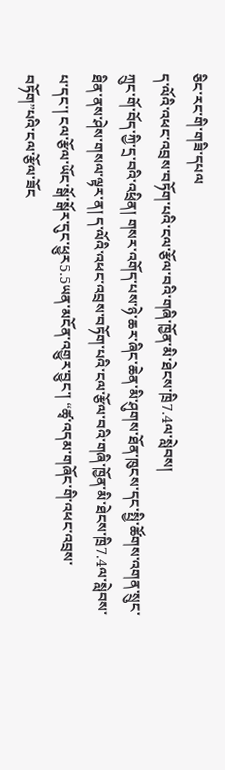ཅིང་རང་གི་གཟི་དཔལ
ད་ལོའི་འཕང་འབྲས་བཏོག་པའི་ངལ་རྩོལ་བའི་གཞི་ཁྱོན་མི་ཐེངས་ཁྲི7.4ལ་སླེབས།
ཀྲུང་གོ་བོད་ཀྱི་དྲ་བའི་འཕྲིན། གསར་འགོད་པས་ཉེ་ཆར་ཞིང་ཆེན་མི་ཤུགས་ཐོན་ཁུངས་དང་སྤྱི་ཚོགས་འགན་སྲུང་ཐིན་ནས་ཤེས་གསལ་ལྟར་ན། ད་ལོའི་འཕང་འབྲས་བཏོག་པའི་ངལ་རྩོལ་བའི་གཞི་ཁྱོན་མི་ཐེངས་ཁྲི7.4ལ་སླེབས་པ་དང་། ངལ་རྩོལ་ཡོང་སྒོ་སྒོར་དུང་ཕྱུར5.5ཡན་མངོན་འགྱུར་བྱུང་། “ཚྭ་འདམ་གཞོང་གི་འཕང་འབྲས་བཏོག”པའི་ངལ་རྩོལ་ཟོང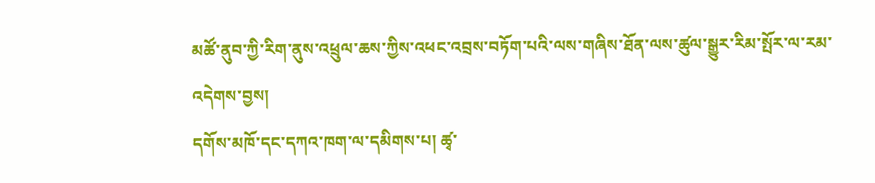མཚོ་ནུབ་ཀྱི་རིག་ནུས་འཕྲུལ་ཆས་ཀྱིས་འཕང་འབྲས་བཏོག་པའི་ལས་གཞིས་ཐོན་ལས་ཚུལ་སྒྱུར་རིམ་སྤོར་ལ་རམ་འདེགས་བྱས།
དགོས་མཁོ་དང་དཀའ་ཁག་ལ་དམིགས་པ། ཚྭ་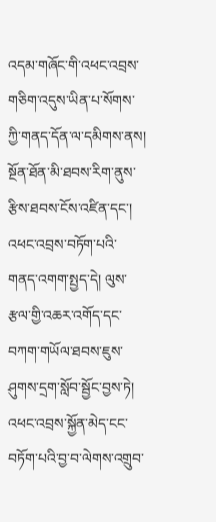འདམ་གཞོང་གི་འཕང་འབྲས་གཅིག་འདུས་ཡིན་པ་སོགས་ཀྱི་གནད་དོན་ལ་དམིགས་ནས། སྔོན་ཐོན་མི་ཐབས་རིག་ནུས་རྩིས་ཐབས་ངོས་འཛིན་དང་། འཕང་འབྲས་བཏོག་པའི་གནད་འགག་སྤྱད་དེ། ལུས་རྩལ་གྱི་འཆར་འགོད་དང་བཀག་གཡོལ་ཐབས་ཇུས་ཤུགས་དྲག་སློབ་སྦྱོང་བྱས་ཏེ། འཕང་འབྲས་སྐྱོན་མེད་ངང་བཏོག་པའི་བྱ་བ་ལེགས་འགྲུབ་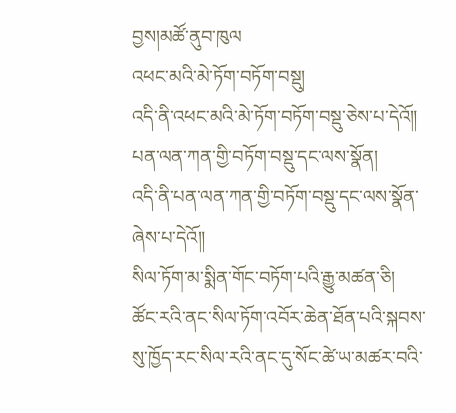བྱས།མཚོ་ནུབ་ཁུལ
འཕང་མའི་མེ་ཏོག་བཏོག་བསྡུ།
འདི་ནི་འཕང་མའི་མེ་ཏོག་བཏོག་བསྡུ་ཅེས་པ་དེའོ༎
པན་ལན་ཀན་གྱི་བཏོག་བསྡུ་དང་ལས་སྣོན།
འདི་ནི་པན་ལན་ཀན་གྱི་བཏོག་བསྡུ་དང་ལས་སྣོན་ཞེས་པ་དེའོ༎
སིལ་ཏོག་མ་སྨིན་གོང་བཏོག་པའི་རྒྱུ་མཚན་ཅི།
ཚོང་རའི་ནང་སིལ་ཏོག་འབོར་ཆེན་ཐོན་པའི་སྐབས་སུ་ཁྱོད་རང་སིལ་རའི་ནང་དུ་སོང་ཚེ་ཡ་མཚར་བའི་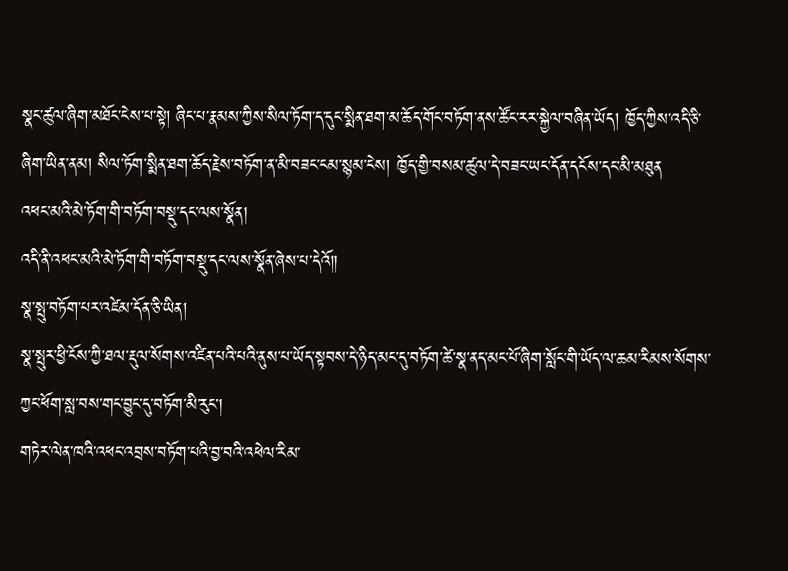སྣང་ཚུལ་ཞིག་མཐོང་ངེས་པ་སྟེ། ཞིང་པ་རྣམས་ཀྱིས་སིལ་ཏོག་ད་དུང་སྨིན་ཐག་མ་ཆོད་གོང་བཏོག་ནས་ཚོང་རར་སྐྱེལ་བཞིན་ཡོད། ཁྱོད་ཀྱིས་འདི་ཅི་ཞིག་ཡིན་ནམ། སིལ་ཏོག་སྨིན་ཐག་ཆོད་རྗེས་བཏོག་ན་མི་བཟང་ངམ་སྙམ་ངེས། ཁྱོད་གྱི་བསམ་ཚུལ་དེ་བཟང་ཡང་དོན་དངོས་དང་མི་མཐུན
འཕང་མའི་མེ་ཏོག་གི་བཏོག་བསྡུ་དང་ལས་སྣོན།
འདི་ནི་འཕང་མའི་མེ་ཏོག་གི་བཏོག་བསྡུ་དང་ལས་སྣོན་ཞེས་པ་དེའོ༎
སྣ་སྤུ་བཏོག་པར་འཛེམ་དོན་ཅི་ཡིན།
སྣ་སྤུར་ཕྱི་ངོས་ཀྱི་ཐལ་རྡུལ་སོགས་འཛིན་པའི་པའི་ནུས་པ་ཡོད་སྟབས་དེ་ཉིད་མང་དུ་བཏོག་ཚེ་སྣ་ནད་མང་པོ་ཞིག་སློང་གི་ཡོད་ལ་ཆམ་རིམས་སོགས་ཀྱང་ཕོག་སླ་བས་གང་བྱུང་དུ་བཏོག་མི་རུང་།
གཏེར་ལེན་ཁའི་འཕང་འབྲས་བཏོག་པའི་བྱ་བའི་འཕེལ་རིམ་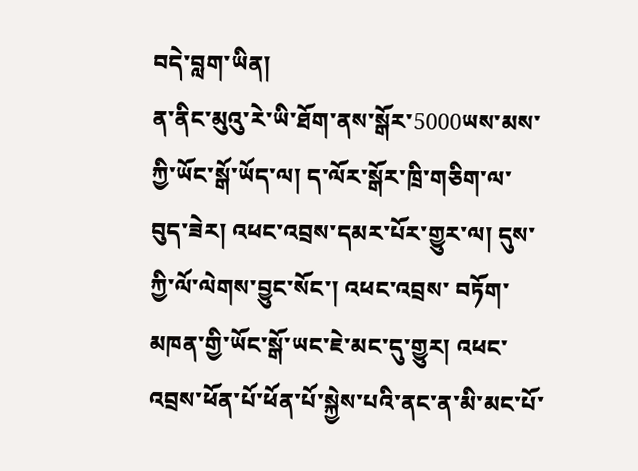བདེ་བླག་ཡིན།
ན་ནིང་མུའུ་རེ་ཡི་ཐོག་ནས་སྒོར་5000ཡས་མས་ཀྱི་ཡོང་སྒོ་ཡོད་ལ། ད་ལོར་སྒོར་ཁྲི་གཅིག་ལ་བུད་ཟེར། འཕང་འབྲས་དམར་པོར་གྱུར་ལ། དུས་ཀྱི་ལོ་ལེགས་བྱུང་སོང་། འཕང་འབྲས་ བཏོག་མཁན་གྱི་ཡོང་སྒོ་ཡང་ཇེ་མང་དུ་གྱུར། འཕང་འབྲས་ཕོན་པོ་ཕོན་པོ་སྐྱེས་པའི་ནང་ན་མི་མང་པོ་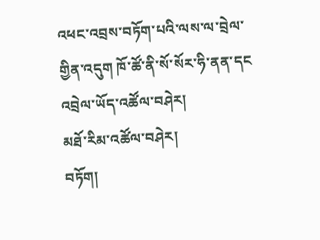འཕང་འབྲས་བཏོག་པའི་ལས་ལ་བྲེལ་གྱིན་འདུག ཁོ་ཚོ་ནི་སོ་སོར་ཧི་ནན་དང
འབྲེལ་ཡོད་འཚོལ་བཤེར།
མཐོ་རིམ་འཚོལ་བཤེར།
བཏོག།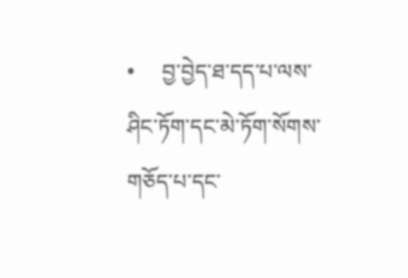•     བྱ་བྱེད་ཐ་དད་པ་ལས་ཤིང་ཏོག་དང་མེ་ཏོག་སོགས་གཅོད་པ་དང་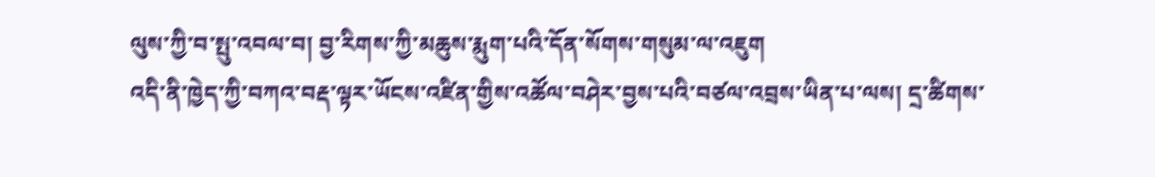ལུས་ཀྱི་བ་སྤུ་འབལ་བ། བྱ་རིགས་ཀྱི་མཆུས་རྨུག་པའི་དོན་སོགས་གསུམ་ལ་འཇུག
འདི་ནི་ཁྱེད་ཀྱི་བཀའ་བརྡ་ལྟར་ཡོངས་འཛིན་གྱིས་འཚོལ་བཤེར་བྱས་པའི་བཙལ་འབྲས་ཡིན་པ་ལས། དྲ་ཚིགས་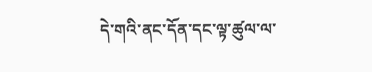དེ་གའི་ནང་དོན་དང་ལྟ་ཚུལ་ལ་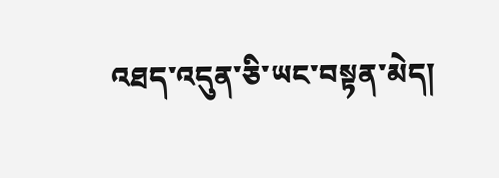འཐད་འདུན་ཅི་ཡང་བསྟན་མེད།